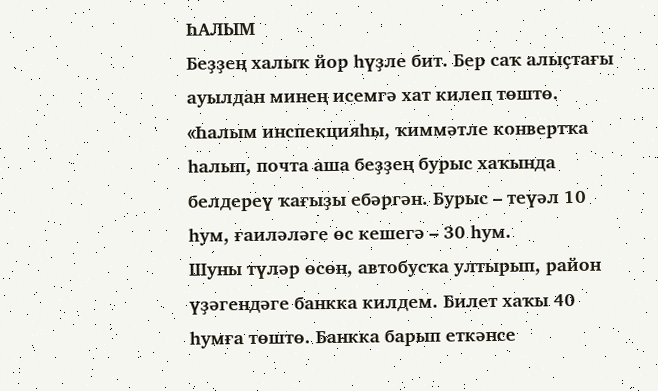ҺАЛЫМ
Беҙҙең халыҡ йор һүҙле бит. Бер саҡ алыҫтағы ауылдан минең исемгә хат килеп төштө.
«Һалым инспекцияһы, ҡиммәтле конвертҡа һалып, почта аша беҙҙең бурыс хаҡында белдереү ҡағыҙы ебәргән. Бурыс – теүәл 10 һум, ғаиләләге өс кешегә – 30 һум.
Шуны түләр өсөн, автобусҡа ултырып, район үҙәгендәге банкка килдем. Билет хаҡы 40 һумға төштө. Банкка барып еткәнсе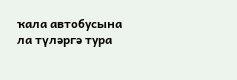ҡала автобусына ла түләргә тура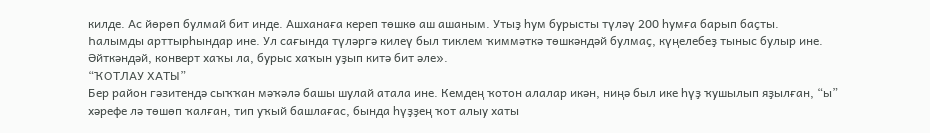килде. Ас йөрөп булмай бит инде. Ашханаға кереп төшкө аш ашаным. Утыҙ һум бурысты түләү 200 һумға барып баҫты.
Һалымды арттырһындар ине. Ул сағында түләргә килеү был тиклем ҡиммәткә төшкәндәй булмаҫ, күңелебеҙ тыныс булыр ине. Әйткәндәй, конверт хаҡы ла, бурыс хаҡын уҙып китә бит әле».
“ҠОТЛАУ ХАТЫ”
Бер район гәзитендә сыҡҡан мәҡәлә башы шулай атала ине. Кемдең ҡотон алалар икән, ниңә был ике һүҙ ҡушылып яҙылған, “ы” хәрефе лә төшөп ҡалған, тип уҡый башлағас, бында һүҙҙең ҡот алыу хаты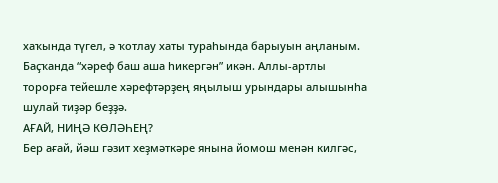хаҡында түгел, ә ҡотлау хаты тураһында барыуын аңланым.
Баҫҡанда “хәреф баш аша һикергән” икән. Аллы-артлы торорға тейешле хәрефтәрҙең яңылыш урындары алышынһа шулай тиҙәр беҙҙә.
АҒАЙ, НИҢӘ КӨЛӘҺЕҢ?
Бер ағай, йәш гәзит хеҙмәткәре янына йомош менән килгәс,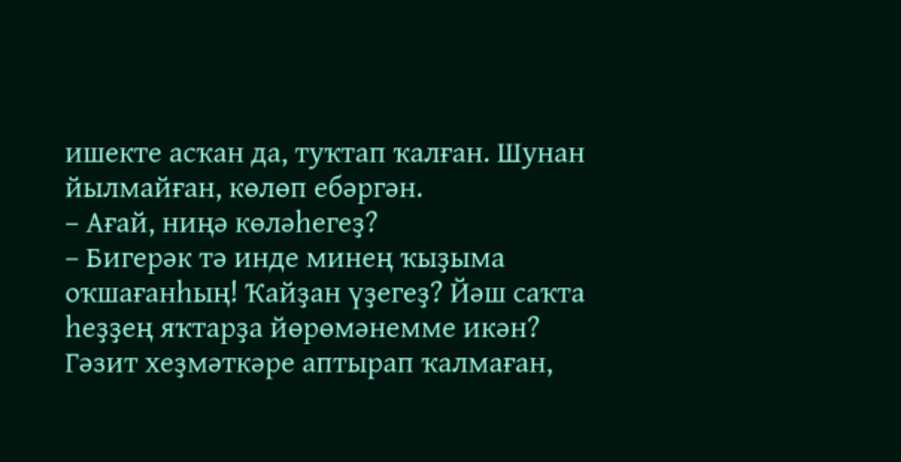ишекте асҡан да, туҡтап ҡалған. Шунан йылмайған, көлөп ебәргән.
– Ағай, ниңә көләһегеҙ?
– Бигерәк тә инде минең ҡыҙыма оҡшағанһың! Ҡайҙан үҙегеҙ? Йәш саҡта һеҙҙең яҡтарҙа йөрөмәнемме икән?
Гәзит хеҙмәткәре аптырап ҡалмаған,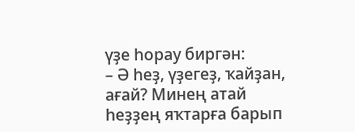үҙе һорау биргән:
– Ә һеҙ, үҙегеҙ, ҡайҙан, ағай? Минең атай һеҙҙең яҡтарға барып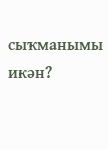сыҡманымы икән?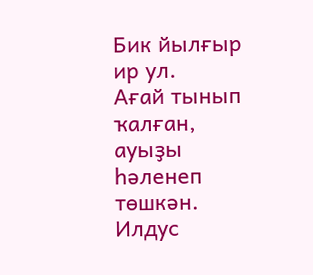Бик йылғыр ир ул.
Ағай тынып ҡалған, ауыҙы һәленеп төшкән.
Илдус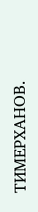ТИМЕРХАНОВ.